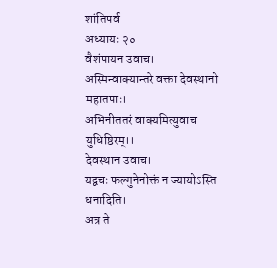शांतिपर्व
अध्यायः २०
वैशंपायन उवाच।
अस्मिन्वाक्यान्तरे वक्ता देवस्थानो महातपाः।
अभिनीततरं वाक्यमित्युवाच युधिष्ठिरम्।।
देवस्थान उवाच।
यद्वचः फल्गुनेनोक्तं न ज्यायोऽस्ति धनादिति।
अत्र ते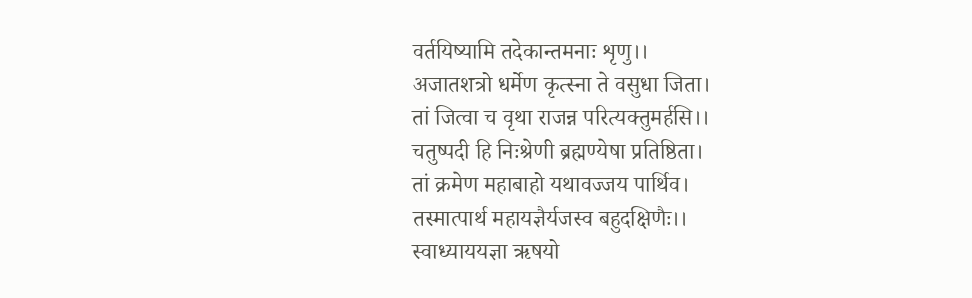वर्तयिष्यामि तदेकान्तमनाः शृणु।।
अजातशत्रो धर्मेण कृत्स्ना ते वसुधा जिता।
तां जित्वा च वृथा राजन्न परित्यक्तुमर्हसि।।
चतुष्पदी हि निःश्रेणी ब्रह्मण्येषा प्रतिष्ठिता।
तां क्रमेण महाबाहो यथावज्जय पार्थिव।
तस्मात्पार्थ महायज्ञैर्यजस्व बहुदक्षिणैः।।
स्वाध्याययज्ञा ऋषयो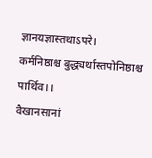ज्ञानयज्ञास्तथाऽपरे।
कर्मनिष्ठाश्च बुद्ध्यर्थास्तपोनिष्ठाश्च पार्थिव।।
वैखानसानां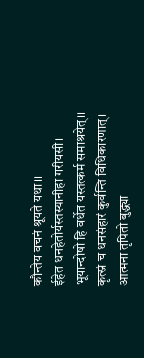कौन्तेय वचनं श्रूयते यथा।।
ईहेत धनहेतोर्यस्तस्यानीहा गरीयसी।
भूयान्दोषो हि वर्धेत यस्तत्कर्म समाश्रयेत्।।
कृत्स्नं च धनसंहारं कुर्वन्ति विधिकारणात्।
आत्मना तृपितो बुद्ध्या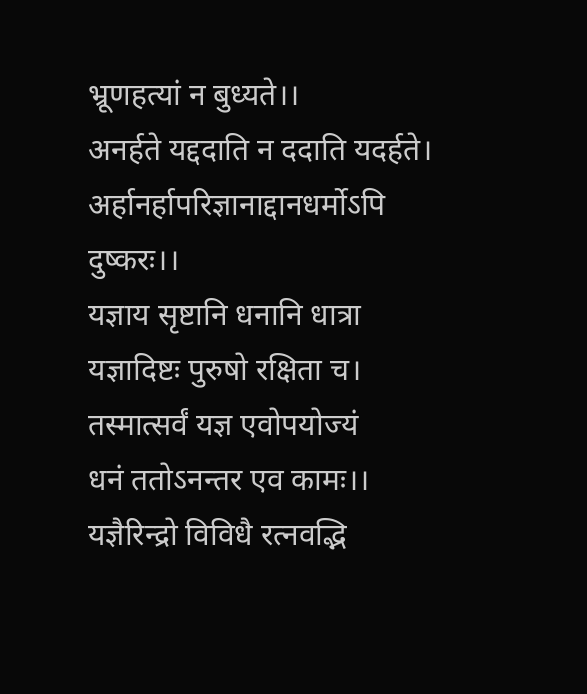भ्रूणहत्यां न बुध्यते।।
अनर्हते यद्ददाति न ददाति यदर्हते।
अर्हानर्हापरिज्ञानाद्दानधर्मोऽपि दुष्करः।।
यज्ञाय सृष्टानि धनानि धात्रा
यज्ञादिष्टः पुरुषो रक्षिता च।
तस्मात्सर्वं यज्ञ एवोपयोज्यं
धनं ततोऽनन्तर एव कामः।।
यज्ञैरिन्द्रो विविधै रत्नवद्भि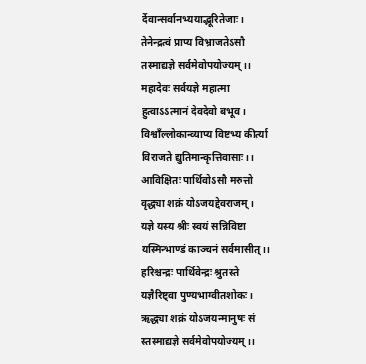र्देवान्सर्वानभ्ययाद्भूरितेजाः।
तेनेन्द्रत्वं प्राप्य विभ्राजतेऽसौ
तस्माद्यज्ञे सर्वमेवोपयोज्यम्।।
महादेवः सर्वयज्ञे महात्मा
हुत्वाऽऽत्मानं देवदेवो बभूव।
विश्वाँल्लोकान्व्याप्य विष्टभ्य कीर्त्या
विराजते द्युतिमान्कृत्तिवासाः।।
आविक्षितः पार्थिवोऽसौ मरुत्तो
वृद्ध्या शक्रं योऽजयद्देवराजम्।
यज्ञे यस्य श्रीः स्वयं सन्निविष्टा
यस्मिन्भाण्डं काञ्चनं सर्वमासीत्।।
हरिश्चन्द्रः पार्थिवेन्द्रः श्रुतस्ते
यज्ञैरिष्ट्वा पुण्यभाग्वीतशोकः।
ऋद्ध्या शक्रं योऽजयन्मानुषः सं
स्तस्माद्यज्ञे सर्वमेवोपयोज्यम्।।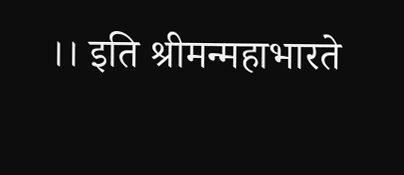।। इति श्रीमन्महाभारते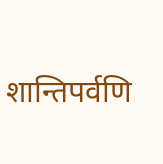शान्तिपर्वणि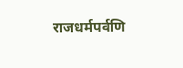राजधर्मपर्वणि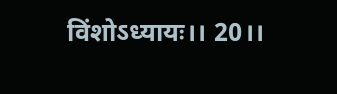विंशोऽध्यायः।। 20।।